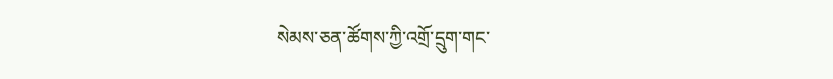སེམས་ཅན་ཚོགས་ཀྱི་འགྲོ་དྲུག་གང་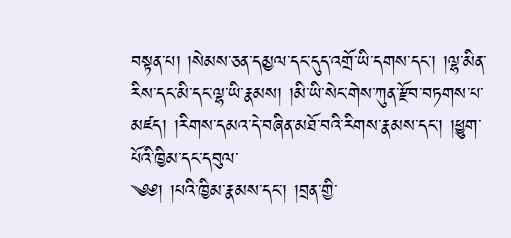བསྟན་པ། །སེམས་ཅན་དམྱལ་དང་དུད་འགྲོ་ཡི་དགས་དང་། །ལྷ་མིན་རིས་དང་མི་དང་ལྷ་ཡི་རྣམས། །མི་ཡི་སེང་གེས་ཀུན་རྫོབ་བཏགས་པ་མཛད། །རིགས་དམའ་དེ་བཞིན་མཐོ་བའི་རིགས་རྣམས་དང་། །ཕྱུག་པོའི་ཁྱིམ་དང་དབུལ་
༄༅། །པའི་ཁྱིམ་རྣམས་དང་། །བྲན་གྱི་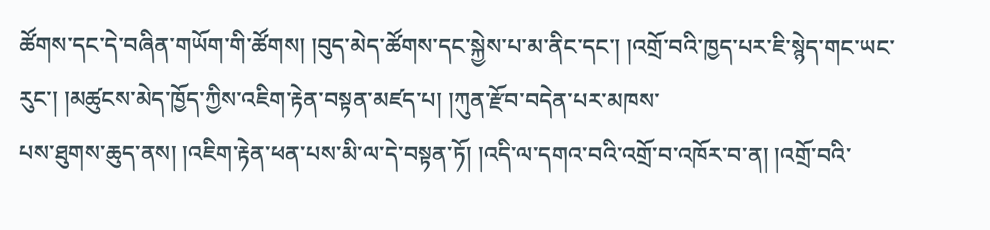ཚོགས་དང་དེ་བཞིན་གཡོག་གི་ཚོགས། །བུད་མེད་ཚོགས་དང་སྐྱེས་པ་མ་ནིང་དང་། །འགྲོ་བའི་ཁྱད་པར་ཇི་སྙེད་གང་ཡང་རུང་། །མཚུངས་མེད་ཁྱོད་ཀྱིས་འཇིག་རྟེན་བསྟན་མཛད་པ། །ཀུན་རྫོབ་བདེན་པར་མཁས་
པས་ཐུགས་ཆུད་ནས། །འཇིག་རྟེན་ཕན་པས་མི་ལ་དེ་བསྟན་ཏོ། །འདི་ལ་དགའ་བའི་འགྲོ་བ་འཁོར་བ་ན། །འགྲོ་བའི་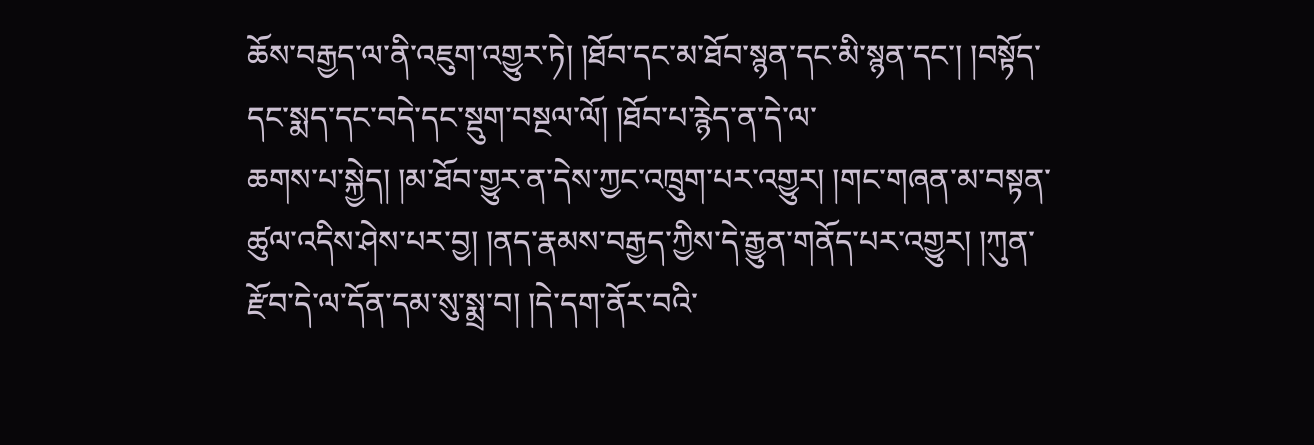ཆོས་བརྒྱད་ལ་ནི་འཇུག་འགྱུར་ཏེ། །ཐོབ་དང་མ་ཐོབ་སྙན་དང་མི་སྙན་དང་། །བསྟོད་དང་སྨད་དང་བདེ་དང་སྡུག་བསྔལ་ལོ། །ཐོབ་པ་རྙེད་ན་དེ་ལ་
ཆགས་པ་སྐྱེད། །མ་ཐོབ་གྱུར་ན་དེས་ཀྱང་འཁྲུག་པར་འགྱུར། །གང་གཞན་མ་བསྟན་ཚུལ་འདིས་ཤེས་པར་བྱ། །ནད་རྣམས་བརྒྱད་ཀྱིས་དེ་རྒྱུན་གནོད་པར་འགྱུར། །ཀུན་རྫོབ་དེ་ལ་དོན་དམ་སུ་སྨྲ་བ། །དེ་དག་ནོར་བའི་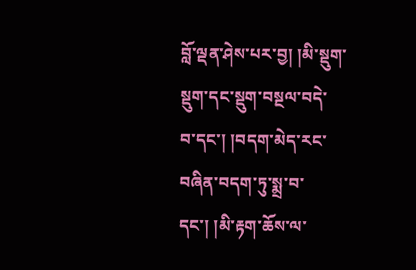བློ་ལྡན་ཤེས་པར་བྱ། །མི་སྡུག་སྡུག་དང་སྡུག་བསྔལ་བདེ་
བ་དང་། །བདག་མེད་རང་བཞིན་བདག་ཏུ་སྨྲ་བ་དང་། །མི་རྟག་ཆོས་ལ་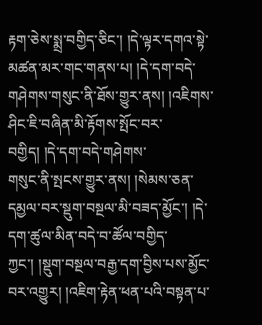རྟག་ཅེས་སྨྲ་བགྱིད་ཅིང་། །དེ་ལྟར་དགའ་སྟེ་མཚན་མར་གང་གནས་པ། །དེ་དག་བདེ་གཤེགས་གསུང་ནི་ཐོས་གྱུར་ནས། །འཇིགས་ཤིང་ཇི་བཞིན་མི་རྟོགས་སྤོང་བར་བགྱིད། །དེ་དག་བདེ་གཤེགས་
གསུང་ནི་སྤངས་གྱུར་ནས། །སེམས་ཅན་དམྱལ་བར་སྡུག་བསྔལ་མི་བཟད་མྱོང་། །དེ་དག་ཚུལ་མིན་བདེ་བ་ཚོལ་བགྱིད་ཀྱང་། །སྡུག་བསྔལ་བརྒྱ་དག་བྱིས་པས་མྱོང་བར་འགྱུར། །འཇིག་རྟེན་ཕན་པའི་བསྟན་པ་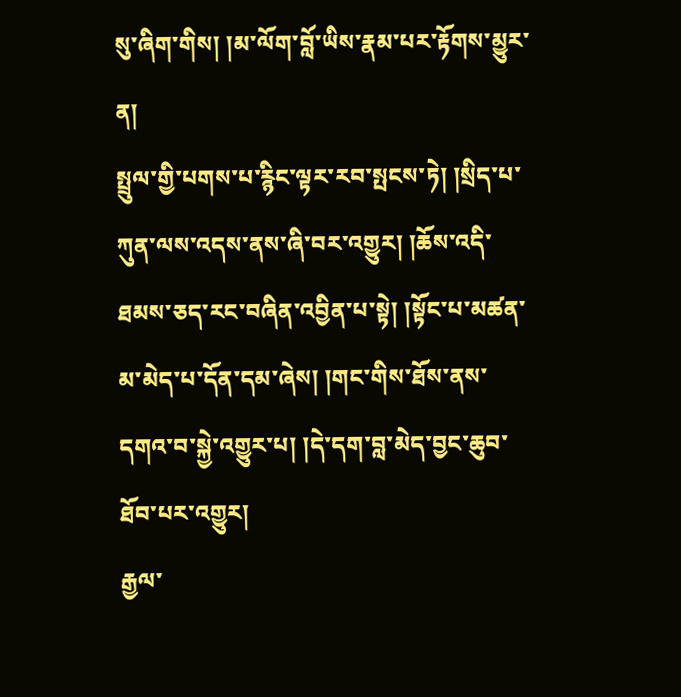སུ་ཞིག་གིས། །མ་ལོག་བློ་ཡིས་རྣམ་པར་རྟོགས་མྱུར་ན།
སྤྲུལ་གྱི་པགས་པ་རྙིང་ལྟར་རབ་སྤངས་ཏེ། །སྲིད་པ་ཀུན་ལས་འདས་ནས་ཞི་བར་འགྱུར། །ཆོས་འདི་ཐམས་ཅད་རང་བཞིན་འབྱིན་པ་སྟེ། །སྟོང་པ་མཚན་མ་མེད་པ་དོན་དམ་ཞེས། །གང་གིས་ཐོས་ནས་དགའ་བ་སྐྱེ་འགྱུར་པ། །དེ་དག་བླ་མེད་བྱང་ཆུབ་ཐོབ་པར་འགྱུར།
རྒྱལ་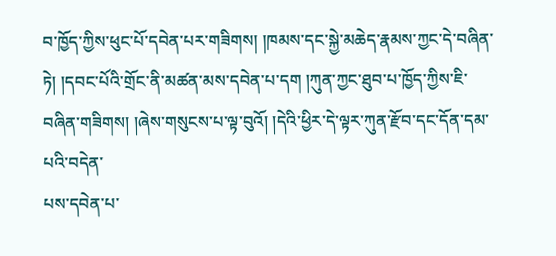བ་ཁྱོད་ཀྱིས་ཕུང་པོ་དབེན་པར་གཟིགས། །ཁམས་དང་སྐྱེ་མཆེད་རྣམས་ཀྱང་དེ་བཞིན་ཏེ། །དབང་པོའི་གྲོང་ནི་མཚན་མས་དབེན་པ་དག །ཀུན་ཀྱང་ཐུབ་པ་ཁྱོད་ཀྱིས་ཇི་བཞིན་གཟིགས། །ཞེས་གསུངས་པ་ལྟ་བུའོ། །དེའི་ཕྱིར་དེ་ལྟར་ཀུན་རྫོབ་དང་དོན་དམ་པའི་བདེན་
པས་དབེན་པ་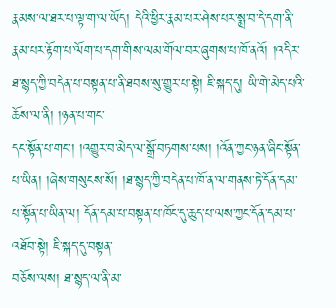རྣམས་ལ་ཐར་པ་ལྟ་ག་ལ་ཡོད། དེའི་ཕྱིར་རྣམ་པར་ཤེས་པར་སྨྲ་བ་དེ་དག་ནི་རྣམ་པར་རྟོག་པ་ལོག་པ་དག་གིས་ལམ་གོལ་བར་ཞུགས་པ་ཁོ་ནའོ། །འདིར་ཐ་སྙད་ཀྱི་བདེན་པ་བསྟན་པ་ནི་ཐབས་སུ་གྱུར་པ་སྟེ། ཇི་སྐད་དུ། ཡི་གེ་མེད་པའི་ཆོས་ལ་ནི། །ཉན་པ་གང་
དང་སྟོན་པ་གང་། །འགྱུར་བ་མེད་ལ་སྒྲོ་བཏགས་པས། །འོན་ཀྱང་ཉན་ཞིང་སྟོན་པ་ཡིན། །ཞེས་གསུངས་སོ། །ཐ་སྙད་ཀྱི་བདེན་པ་ཁོ་ན་ལ་གནས་ཏེ་དོན་དམ་པ་སྟོན་པ་ཡིན་ལ། དོན་དམ་པ་བསྟན་པ་ཁོང་དུ་ཆུད་པ་ལས་ཀྱང་དོན་དམ་པ་འཐོབ་སྟེ། ཇི་སྐད་དུ་བསྟན་
བཅོས་ལས། ཐ་སྙད་ལ་ནི་མ་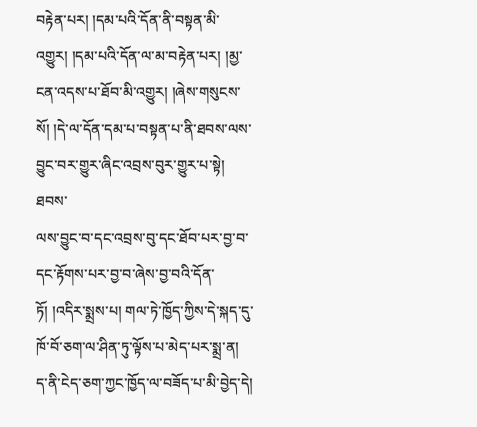བརྟེན་པར། །དམ་པའི་དོན་ནི་བསྟན་མི་འགྱུར། །དམ་པའི་དོན་ལ་མ་བརྟེན་པར། །མྱ་ངན་འདས་པ་ཐོབ་མི་འགྱུར། །ཞེས་གསུངས་སོ། །དེ་ལ་དོན་དམ་པ་བསྟན་པ་ནི་ཐབས་ལས་བྱུང་བར་གྱུར་ཞིང་འབྲས་བུར་གྱུར་པ་སྟེ། ཐབས་
ལས་བྱུང་བ་དང་འབྲས་བུ་དང་ཐོབ་པར་བྱ་བ་དང་རྟོགས་པར་བྱ་བ་ཞེས་བྱ་བའི་དོན་ཏོ། །འདིར་སྨྲས་པ། གལ་ཏེ་ཁྱོད་ཀྱིས་དེ་སྐད་དུ་ཁོ་བོ་ཅག་ལ་ཤིན་ཏུ་ལྟོས་པ་མེད་པར་སྨྲ་ན། ད་ནི་ངེད་ཅག་ཀྱང་ཁྱོད་ལ་བཟོད་པ་མི་བྱེད་དེ།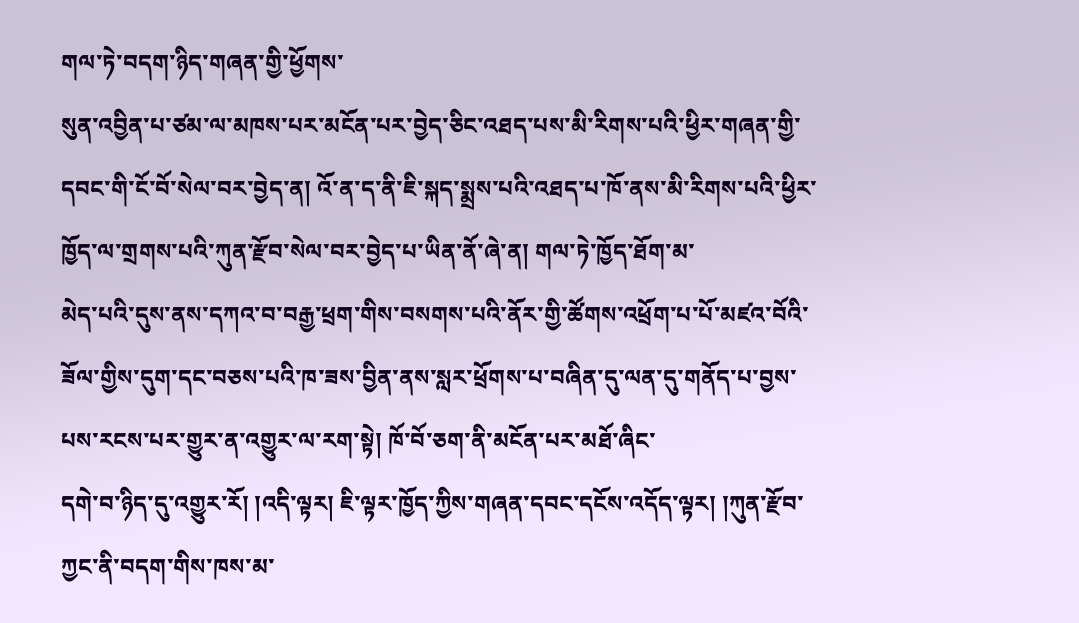གལ་ཏེ་བདག་ཉིད་གཞན་གྱི་ཕྱོགས་
སུན་འབྱིན་པ་ཙམ་ལ་མཁས་པར་མངོན་པར་བྱེད་ཅིང་འཐད་པས་མི་རིགས་པའི་ཕྱིར་གཞན་གྱི་དབང་གི་ངོ་བོ་སེལ་བར་བྱེད་ན། འོ་ན་ད་ནི་ཇི་སྐད་སྨྲས་པའི་འཐད་པ་ཁོ་ནས་མི་རིགས་པའི་ཕྱིར་ཁྱོད་ལ་གྲགས་པའི་ཀུན་རྫོབ་སེལ་བར་བྱེད་པ་ཡིན་ནོ་ཞེ་ན། གལ་ཏེ་ཁྱོད་ཐོག་མ་
མེད་པའི་དུས་ནས་དཀའ་བ་བརྒྱ་ཕྲག་གིས་བསགས་པའི་ནོར་གྱི་ཚོགས་འཕྲོག་པ་པོ་མཛའ་བོའི་ཟོལ་གྱིས་དུག་དང་བཅས་པའི་ཁ་ཟས་བྱིན་ནས་སླར་ཕྲོགས་པ་བཞིན་དུ་ལན་དུ་གནོད་པ་བྱས་པས་རངས་པར་གྱུར་ན་འགྱུར་ལ་རག་སྟེ། ཁོ་བོ་ཅག་ནི་མངོན་པར་མཐོ་ཞིང་
དགེ་བ་ཉིད་དུ་འགྱུར་རོ། །འདི་ལྟར། ཇི་ལྟར་ཁྱོད་ཀྱིས་གཞན་དབང་དངོས་འདོད་ལྟར། །ཀུན་རྫོབ་ཀྱང་ནི་བདག་གིས་ཁས་མ་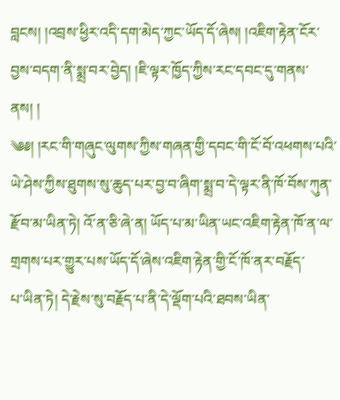བླངས། །འབྲས་ཕྱིར་འདི་དག་མེད་ཀྱང་ཡོད་དོ་ཞེས། །འཇིག་རྟེན་ངོར་བྱས་བདག་ནི་སྨྲ་བར་བྱེད། །ཇི་ལྟར་ཁྱོད་ཀྱིས་རང་དབང་དུ་གནས་ནས། །
༄༅། །རང་གི་གཞུང་ལུགས་ཀྱིས་གཞན་གྱི་དབང་གི་ངོ་བོ་འཕགས་པའི་ཡེ་ཤེས་ཀྱིས་ཐུགས་སུ་ཆུད་པར་བྱ་བ་ཞིག་སྨྲ་བ་དེ་ལྟར་ནི་ཁོ་བོས་ཀུན་རྫོབ་མ་ཡིན་ཏེ། འོ་ན་ཅི་ཞེ་ན། ཡོད་པ་མ་ཡིན་ཡང་འཇིག་རྟེན་ཁོ་ན་ལ་གྲགས་པར་གྱུར་པས་ཡོད་དོ་ཞེས་འཇིག་རྟེན་གྱི་ངོ་ཁོ་ནར་བརྗོད་
པ་ཡིན་ཏེ། དེ་རྗེས་སུ་བརྗོད་པ་ནི་དེ་ལྡོག་པའི་ཐབས་ཡིན་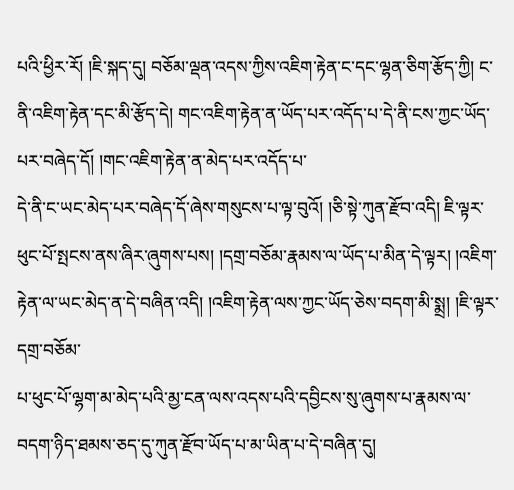པའི་ཕྱིར་རོ། །ཇི་སྐད་དུ། བཅོམ་ལྡན་འདས་ཀྱིས་འཇིག་རྟེན་ང་དང་ལྷན་ཅིག་རྩོད་ཀྱི། ང་ནི་འཇིག་རྟེན་དང་མི་རྩོད་དེ། གང་འཇིག་རྟེན་ན་ཡོད་པར་འདོད་པ་དེ་ནི་ངས་ཀྱང་ཡོད་པར་བཞེད་དོ། །གང་འཇིག་རྟེན་ན་མེད་པར་འདོད་པ་
དེ་ནི་ང་ཡང་མེད་པར་བཞེད་དོ་ཞེས་གསུངས་པ་ལྟ་བུའོ། །ཅི་སྟེ་ཀུན་རྫོབ་འདི། ཇི་ལྟར་ཕུང་པོ་སྤངས་ནས་ཞིར་ཞུགས་པས། །དགྲ་བཅོམ་རྣམས་ལ་ཡོད་པ་མིན་དེ་ལྟར། །འཇིག་རྟེན་ལ་ཡང་མེད་ན་དེ་བཞིན་འདི། །འཇིག་རྟེན་ལས་ཀྱང་ཡོད་ཅེས་བདག་མི་སྨྲ། །ཇི་ལྟར་དགྲ་བཅོམ་
པ་ཕུང་པོ་ལྷག་མ་མེད་པའི་མྱ་ངན་ལས་འདས་པའི་དབྱིངས་སུ་ཞུགས་པ་རྣམས་ལ་བདག་ཉིད་ཐམས་ཅད་དུ་ཀུན་རྫོབ་ཡོད་པ་མ་ཡིན་པ་དེ་བཞིན་དུ།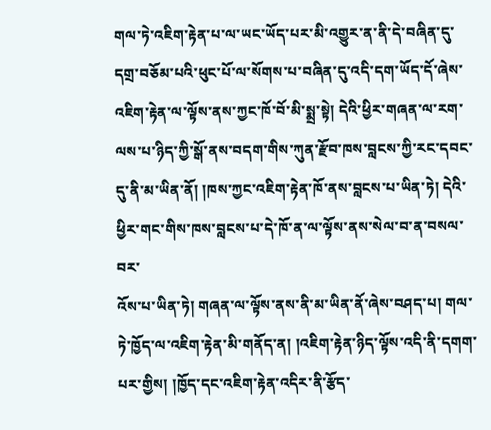གལ་ཏེ་འཇིག་རྟེན་པ་ལ་ཡང་ཡོད་པར་མི་འགྱུར་ན་ནི་དེ་བཞིན་དུ་དགྲ་བཅོམ་པའི་ཕུང་པོ་ལ་སོགས་པ་བཞིན་དུ་འདི་དག་ཡོད་དོ་ཞེས་
འཇིག་རྟེན་ལ་ལྟོས་ནས་ཀྱང་ཁོ་བོ་མི་སྨྲ་སྟེ། དེའི་ཕྱིར་གཞན་ལ་རག་ལས་པ་ཉིད་ཀྱི་སྒོ་ནས་བདག་གིས་ཀུན་རྫོབ་ཁས་བླངས་ཀྱི་རང་དབང་དུ་ནི་མ་ཡིན་ནོ། །ཁས་ཀྱང་འཇིག་རྟེན་ཁོ་ནས་བླངས་པ་ཡིན་ཏེ། དེའི་ཕྱིར་གང་གིས་ཁས་བླངས་པ་དེ་ཁོ་ན་ལ་ལྟོས་ནས་སེལ་བ་ན་བསལ་བར་
འོས་པ་ཡིན་ཏེ། གཞན་ལ་ལྟོས་ནས་ནི་མ་ཡིན་ནོ་ཞེས་བཤད་པ། གལ་ཏེ་ཁྱོད་ལ་འཇིག་རྟེན་མི་གནོད་ན། །འཇིག་རྟེན་ཉིད་ལྟོས་འདི་ནི་དགག་པར་གྱིས། །ཁྱོད་དང་འཇིག་རྟེན་འདིར་ནི་རྩོད་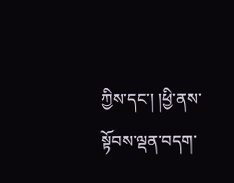ཀྱིས་དང་། །ཕྱི་ནས་སྟོབས་ལྡན་བདག་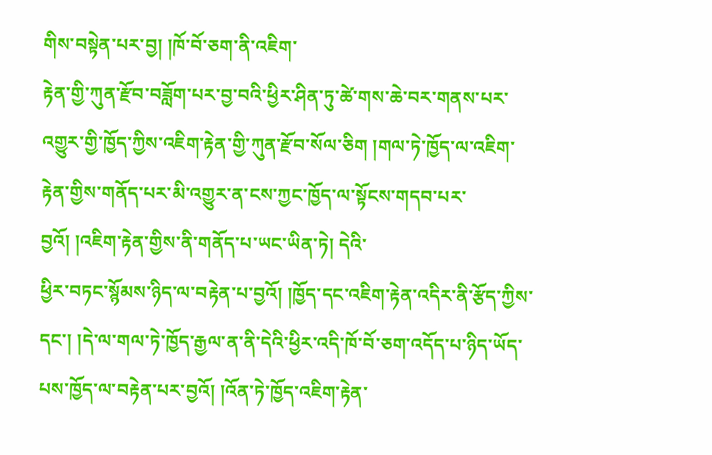གིས་བསྟེན་པར་བྱ། །ཁོ་བོ་ཅག་ནི་འཇིག་
རྟེན་གྱི་ཀུན་རྫོབ་བཟློག་པར་བྱ་བའི་ཕྱིར་ཤིན་ཏུ་ཚེ་གས་ཆེ་བར་གནས་པར་འགྱུར་གྱི་ཁྱོད་ཀྱིས་འཇིག་རྟེན་གྱི་ཀུན་རྫོབ་སོལ་ཅིག །གལ་ཏེ་ཁྱོད་ལ་འཇིག་རྟེན་གྱིས་གནོད་པར་མི་འགྱུར་ན་ངས་ཀྱང་ཁྱོད་ལ་སྟོངས་གདབ་པར་བྱའོ། །འཇིག་རྟེན་གྱིས་ནི་གནོད་པ་ཡང་ཡིན་ཏེ། དེའི་
ཕྱིར་བཏང་སྙོམས་ཉིད་ལ་བརྟེན་པ་བྱའོ། །ཁྱོད་དང་འཇིག་རྟེན་འདིར་ནི་རྩོད་ཀྱིས་དང་། །དེ་ལ་གལ་ཏེ་ཁྱོད་རྒྱལ་ན་ནི་དེའི་ཕྱིར་འདི་ཁོ་བོ་ཅག་འདོད་པ་ཉིད་ཡོད་པས་ཁྱོད་ལ་བརྟེན་པར་བྱའོ། །འོན་ཏེ་ཁྱོད་འཇིག་རྟེན་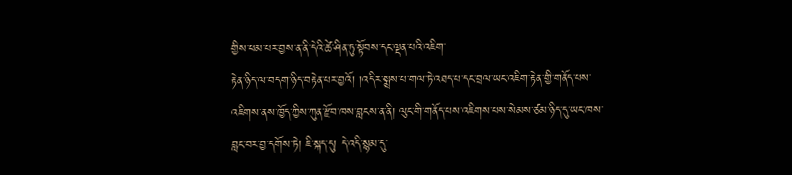གྱིས་ཕམ་པར་བྱས་ན་ནི་དེའི་ཚེ་ཤིན་ཏུ་སྟོབས་དང་ལྡན་པའི་འཇིག་
རྟེན་ཉིད་ལ་བདག་ཉིད་བརྟེན་པར་བྱའོ། །འདིར་སྨྲས་པ་གལ་ཏེ་འཐད་པ་དང་བྲལ་ཡང་འཇིག་རྟེན་གྱི་གནོད་པས་འཇིགས་ནས་ཁྱོད་ཀྱིས་ཀུན་རྫོབ་ཁས་བླངས་ན་ནི། ལུང་གི་གནོད་པས་འཇིགས་པས་སེམས་ཙམ་ཉིད་དུ་ཡང་ཁས་བླང་བར་བྱ་དགོས་ཏེ། ཇི་སྐད་དུ། དེ་འདི་སྙམ་དུ་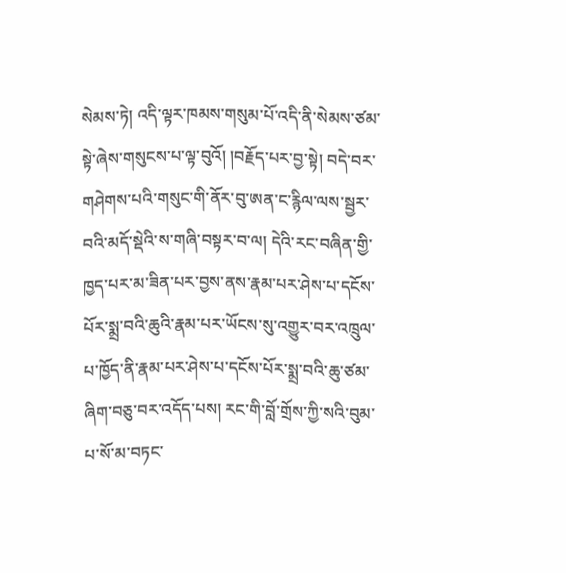སེམས་ཏེ། འདི་ལྟར་ཁམས་གསུམ་པོ་འདི་ནི་སེམས་ཙམ་སྟེ་ཞེས་གསུངས་པ་ལྟ་བུའོ། །བརྗོད་པར་བྱ་སྟེ། བདེ་བར་གཤེགས་པའི་གསུང་གི་ནོར་བུ་ཨན་ང་རྙིལ་ལས་སྦྱར་བའི་མདོ་སྡེའི་ས་གཞི་བསྟར་བ་ལ། དེའི་རང་བཞིན་གྱི་ཁྱད་པར་མ་ཟིན་པར་བྱས་ནས་རྣམ་པར་ཤེས་པ་དངོས་
པོར་སྨྲ་བའི་ཆུའི་རྣམ་པར་ཡོངས་སུ་འགྱུར་བར་འཁྲུལ་པ་ཁྱོད་ནི་རྣམ་པར་ཤེས་པ་དངོས་པོར་སྨྲ་བའི་ཆུ་ཙམ་ཞིག་བཅུ་བར་འདོད་པས། རང་གི་བློ་གྲོས་ཀྱི་སའི་བུམ་པ་སོ་མ་བཏང་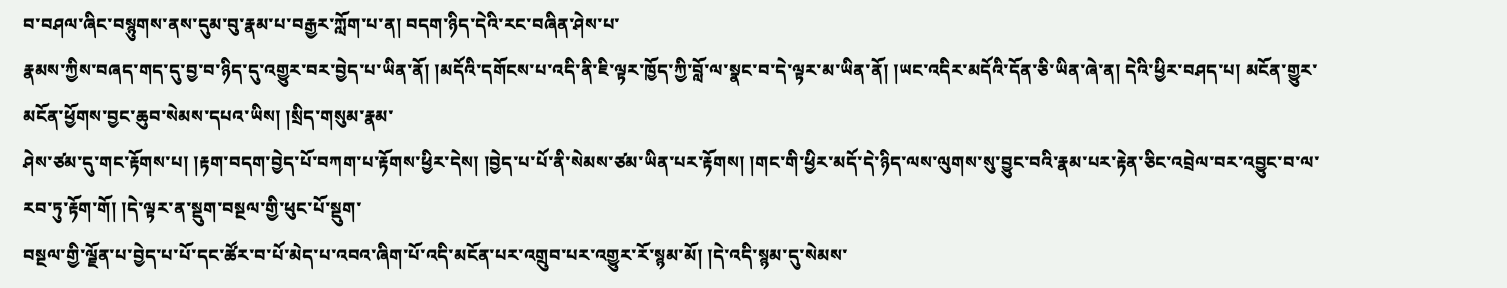བ་བཤལ་ཞིང་བསྙུགས་ནས་དུམ་བུ་རྣམ་པ་བརྒྱར་ཀློག་པ་ན། བདག་ཉིད་དེའི་རང་བཞིན་ཤེས་པ་
རྣམས་ཀྱིས་བཞད་གད་དུ་བྱ་བ་ཉིད་དུ་འགྱུར་བར་བྱེད་པ་ཡིན་ནོ། །མདོའི་དགོངས་པ་འདི་ནི་ཇི་ལྟར་ཁྱོད་ཀྱི་བློ་ལ་སྣང་བ་དེ་ལྟར་མ་ཡིན་ནོ། །ཡང་འདིར་མདོའི་དོན་ཅི་ཡིན་ཞེ་ན། དེའི་ཕྱིར་བཤད་པ། མངོན་གྱུར་མངོན་ཕྱོགས་བྱང་ཆུབ་སེམས་དཔའ་ཡིས། །སྲིད་གསུམ་རྣམ་
ཤེས་ཙམ་དུ་གང་རྟོགས་པ། །རྟག་བདག་བྱེད་པོ་བཀག་པ་རྟོགས་ཕྱིར་དེས། །བྱེད་པ་པོ་ནི་སེམས་ཙམ་ཡིན་པར་རྟོགས། །གང་གི་ཕྱིར་མདོ་དེ་ཉིད་ལས་ལུགས་སུ་བྱུང་བའི་རྣམ་པར་རྟེན་ཅིང་འབྲེལ་བར་འབྱུང་བ་ལ་རབ་ཏུ་རྟོག་གོ། །དེ་ལྟར་ན་སྡུག་བསྔལ་གྱི་ཕུང་པོ་སྡུག་
བསྔལ་གྱི་ལྗོན་པ་བྱེད་པ་པོ་དང་ཚོར་བ་པོ་མེད་པ་འབའ་ཞིག་པོ་འདི་མངོན་པར་འགྲུབ་པར་འགྱུར་རོ་སྙམ་མོ། །དེ་འདི་སྙམ་དུ་སེམས་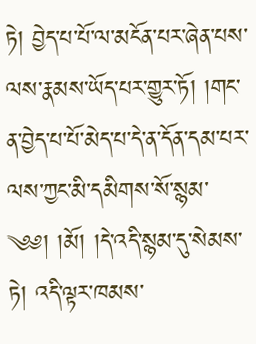ཏེ། བྱེད་པ་པོ་ལ་མངོན་པར་ཞེན་པས་ལས་རྣམས་ཡོད་པར་གྱུར་ཏོ། །གང་ན་བྱེད་པ་པོ་མེད་པ་དེ་ན་དོན་དམ་པར་ལས་ཀྱང་མི་དམིགས་སོ་སྙམ་
༄༅། །མོ། །དེ་འདི་སྙམ་དུ་སེམས་ཏེ། འདི་ལྟར་ཁམས་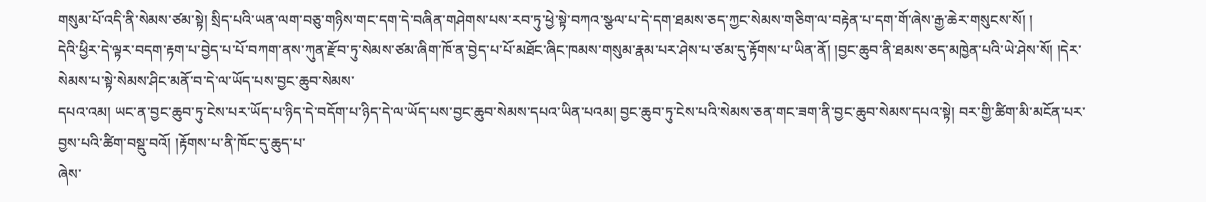གསུམ་པོ་འདི་ནི་སེམས་ཙམ་སྟེ། སྲིད་པའི་ཡན་ལག་བཅུ་གཉིས་གང་དག་དེ་བཞིན་གཤེགས་པས་རབ་ཏུ་ཕྱེ་སྟེ་བཀའ་སྩལ་པ་དེ་དག་ཐམས་ཅད་ཀྱང་སེམས་གཅིག་ལ་བརྟེན་པ་དག་གོ་ཞེས་རྒྱ་ཆེར་གསུངས་སོ། །
དེའི་ཕྱིར་དེ་ལྟར་བདག་རྟག་པ་བྱེད་པ་པོ་བཀག་ནས་ཀུན་རྫོབ་ཏུ་སེམས་ཙམ་ཞིག་ཁོ་ན་བྱེད་པ་པོ་མཐོང་ཞིང་ཁམས་གསུམ་རྣམ་པར་ཤེས་པ་ཙམ་དུ་རྟོགས་པ་ཡིན་ནོ། །བྱང་ཆུབ་ནི་ཐམས་ཅད་མཁྱེན་པའི་ཡེ་ཤེས་སོ། །དེར་སེམས་པ་སྟེ་སེམས་ཤིང་མནོ་བ་དེ་ལ་ཡོད་པས་བྱང་ཆུབ་སེམས་
དཔའ་འམ། ཡང་ན་བྱང་ཆུབ་ཏུ་ངེས་པར་ཡོད་པ་ཉིད་དེ་བདོག་པ་ཉིད་དེ་ལ་ཡོད་པས་བྱང་ཆུབ་སེམས་དཔའ་ཡིན་པའམ། བྱང་ཆུབ་ཏུ་ངེས་པའི་སེམས་ཅན་གང་ཟག་ནི་བྱང་ཆུབ་སེམས་དཔའ་སྟེ། བར་གྱི་ཚིག་མི་མངོན་པར་བྱས་པའི་ཚིག་བསྡུ་བའོ། །རྟོགས་པ་ནི་ཁོང་དུ་ཆུད་པ་
ཞེས་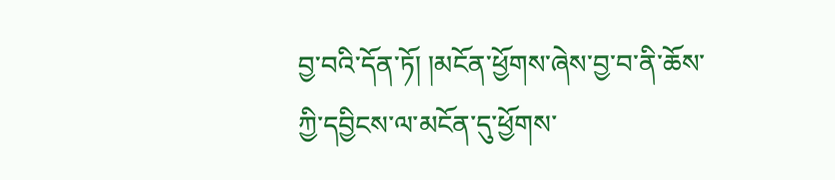བྱ་བའི་དོན་ཏོ། །མངོན་ཕྱོགས་ཞེས་བྱ་བ་ནི་ཆོས་ཀྱི་དབྱིངས་ལ་མངོན་དུ་ཕྱོགས་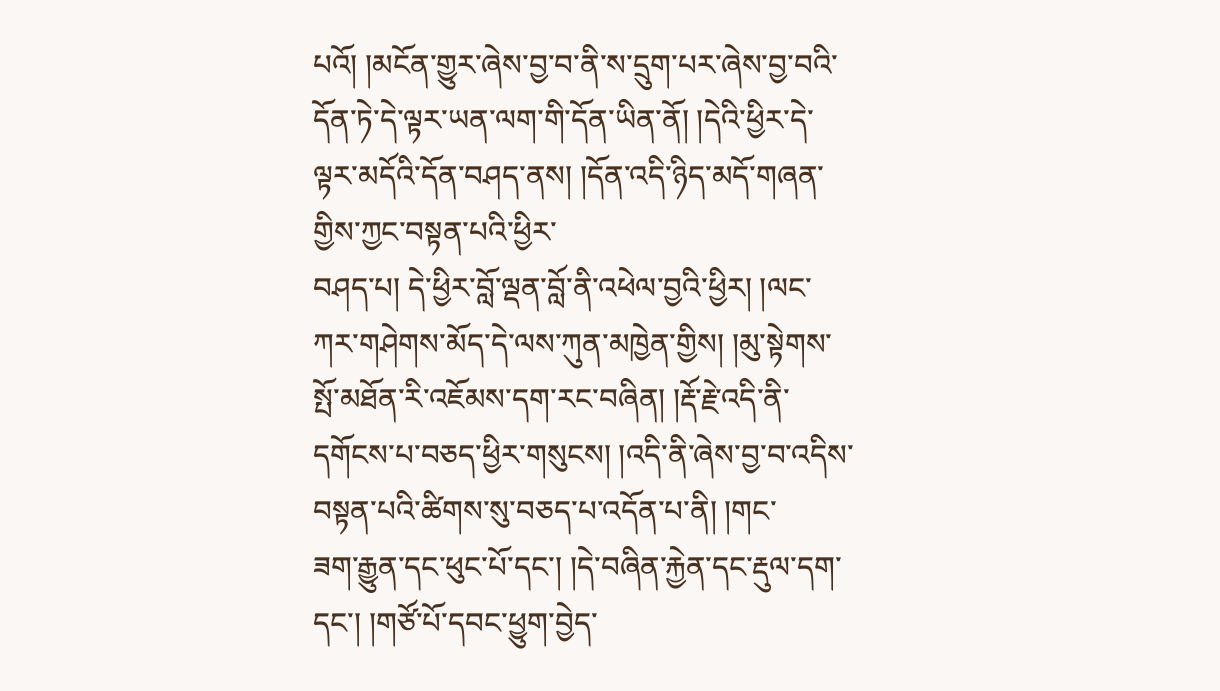པའོ། །མངོན་གྱུར་ཞེས་བྱ་བ་ནི་ས་དྲུག་པར་ཞེས་བྱ་བའི་དོན་ཏེ་དེ་ལྟར་ཡན་ལག་གི་དོན་ཡིན་ནོ། །དེའི་ཕྱིར་དེ་ལྟར་མདོའི་དོན་བཤད་ནས། །དོན་འདི་ཉིད་མདོ་གཞན་གྱིས་ཀྱང་བསྟན་པའི་ཕྱིར་
བཤད་པ། དེ་ཕྱིར་བློ་ལྡན་བློ་ནི་འཕེལ་བྱའི་ཕྱིར། །ལང་ཀར་གཤེགས་མོད་དེ་ལས་ཀུན་མཁྱེན་གྱིས། །མུ་སྟེགས་སྤོ་མཐོན་རི་འཇོམས་དག་རང་བཞིན། །རྡོ་རྗེ་འདི་ནི་དགོངས་པ་བཅད་ཕྱིར་གསུངས། །འདི་ནི་ཞེས་བྱ་བ་འདིས་བསྟན་པའི་ཚིགས་སུ་བཅད་པ་འདོན་པ་ནི། །གང་
ཟག་རྒྱུན་དང་ཕུང་པོ་དང་། །དེ་བཞིན་རྐྱེན་དང་རྡུལ་དག་དང་། །གཙོ་པོ་དབང་ཕྱུག་བྱེད་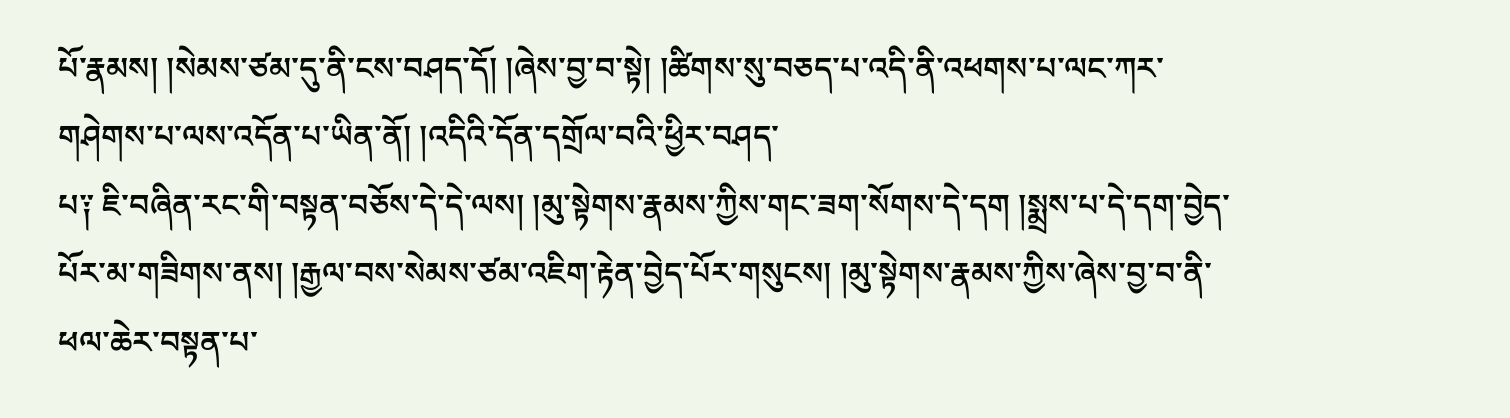པོ་རྣམས། །སེམས་ཙམ་དུ་ནི་ངས་བཤད་དོ། །ཞེས་བྱ་བ་སྟེ། །ཚིགས་སུ་བཅད་པ་འདི་ནི་འཕགས་པ་ལང་ཀར་གཤེགས་པ་ལས་འདོན་པ་ཡིན་ནོ། །འདིའི་དོན་དགྲོལ་བའི་ཕྱིར་བཤད་
པ༑ ཇི་བཞིན་རང་གི་བསྟན་བཅོས་དེ་དེ་ལས། །མུ་སྟེགས་རྣམས་ཀྱིས་གང་ཟག་སོགས་དེ་དག །སྨྲས་པ་དེ་དག་བྱེད་པོར་མ་གཟིགས་ནས། །རྒྱལ་བས་སེམས་ཙམ་འཇིག་རྟེན་བྱེད་པོར་གསུངས། །མུ་སྟེགས་རྣམས་ཀྱིས་ཞེས་བྱ་བ་ནི་ཕལ་ཆེར་བསྟན་པ་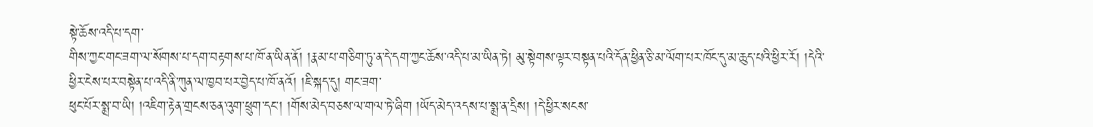སྟེ་ཆོས་འདི་པ་དག་
གིས་ཀྱང་གང་ཟག་ལ་སོགས་པ་དག་བརྟགས་པ་ཁོ་ན་ཡིན་ནོ། །རྣམ་པ་གཅིག་ཏུ་ན་དེ་དག་ཀྱང་ཆོས་འདི་པ་མ་ཡིན་ཏེ། མུ་སྟེགས་ལྟར་བསྟན་པའི་དོན་ཕྱིན་ཅི་མ་ལོག་པར་ཁོང་དུ་མ་ཆུད་པའི་ཕྱིར་རོ། །དེའི་ཕྱིར་ངེས་པར་བསྟེན་པ་འདི་ནི་ཀུན་ལ་ཁྱབ་པར་བྱེད་པ་ཁོ་ནའོ། །ཇི་སྐད་དུ། གང་ཟག་
ཕུང་པོར་སྨྲ་བ་ཡི། །འཇིག་རྟེན་གྲངས་ཅན་འུག་ཕྲུག་དང་། །གོས་མེད་བཅས་ལ་གལ་ཏེ་ཞིག །ཡོད་མེད་འདས་པ་སྨྲ་ན་དྲིས། །དེ་ཕྱིར་སངས་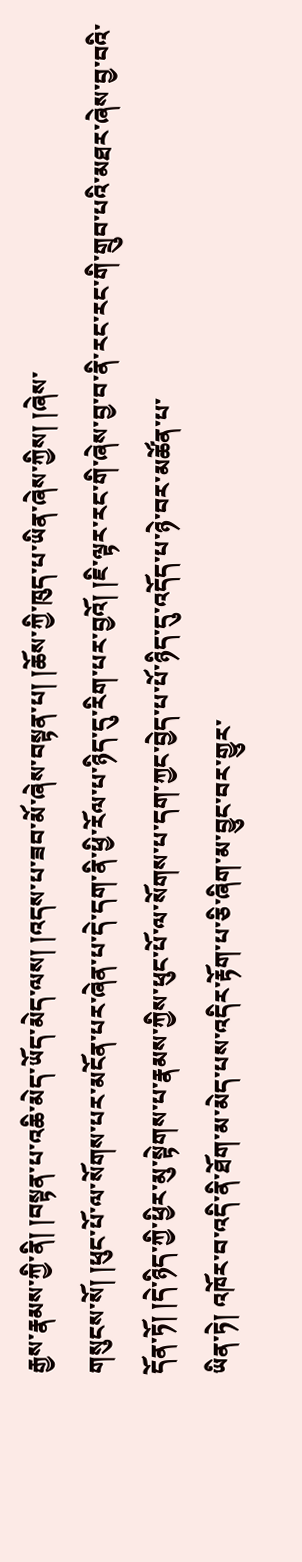རྒྱས་རྣམས་ཀྱི་ནི། །བསྟན་པ་འཆི་མེད་ཡོད་མེད་ལས། །འདས་པ་ཟབ་མོ་ཞེས་བསྟན་པ། །ཆོས་ཀྱི་ཁུད་པ་ཡིན་ཞེས་ཀྱིས། །ཞེས་
གསུངས་སོ། །ཕུང་པོ་ལ་སོགས་པར་མངོན་པར་ཞེན་པ་དེ་དག་ནི་ཕྱི་རོལ་པ་ཉིད་དུ་རིག་པར་བྱའོ། །ཇི་ལྟར་རང་གི་ཞེས་བྱ་བ་ནི་རང་རང་གི་གྲུབ་པའི་མཐར་ཞེས་བྱ་བའི་དོན་ཏོ། །དེ་ཉིད་ཀྱི་ཕྱིར་མུ་སྟེགས་པ་རྣམས་ཀྱིས་ཕུང་པོ་ལ་སོགས་པ་དག་ཀྱང་བྱེད་པ་པོ་ཉིད་དུ་འདོད་པ་ཉེ་བར་མཚོན་པ་
ཡིན་ཏེ། འཁོར་བ་འདི་ནི་ཐོག་མ་མེད་པས་འདིར་རྟོག་པ་ཅི་ཞིག་མ་བྱུང་བར་གྱུར་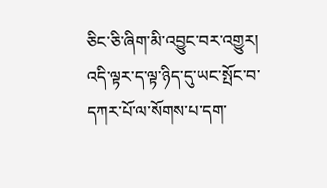ཅིང་ཅི་ཞིག་མི་འབྱུང་བར་འགྱུར། འདི་ལྟར་ད་ལྟ་ཉིད་དུ་ཡང་སྤོང་བ་དཀར་པོ་ལ་སོགས་པ་དག་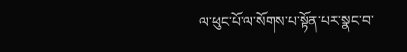ལ་ཕུང་པོ་ལ་སོགས་པ་སྟོན་པར་སྣང་བ་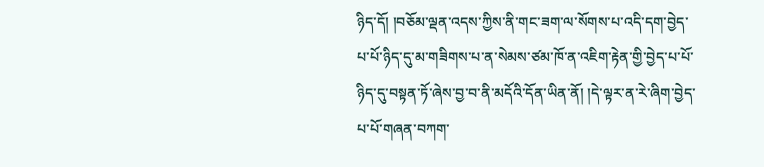ཉིད་དོ། །བཅོམ་ལྡན་འདས་ཀྱིས་ནི་གང་ཟག་ལ་སོགས་པ་འདི་དག་བྱེད་
པ་པོ་ཉིད་དུ་མ་གཟིགས་པ་ན་སེམས་ཙམ་ཁོ་ན་འཇིག་རྟེན་གྱི་བྱེད་པ་པོ་ཉིད་དུ་བསྟན་ཏོ་ཞེས་བྱ་བ་ནི་མདོའི་དོན་ཡིན་ནོ། །དེ་ལྟར་ན་རེ་ཞིག་བྱེད་པ་པོ་གཞན་བཀག་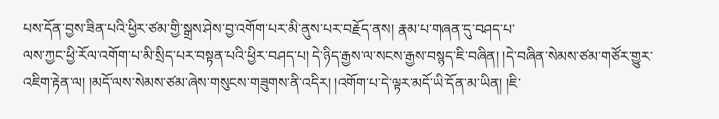པས་དོན་བྱས་ཟིན་པའི་ཕྱིར་ཙམ་གྱི་སྒྲས་ཤེས་བྱ་འགོག་པར་མི་ནུས་པར་བརྗོད་ནས། རྣམ་པ་གཞན་དུ་བཤད་པ་
ལས་ཀྱང་ཕྱི་རོལ་འགོག་པ་མི་སྲིད་པར་བསྟན་པའི་ཕྱིར་བཤད་པ། དེ་ཉིད་རྒྱས་ལ་སངས་རྒྱས་བསྙད་ཇི་བཞིན། །དེ་བཞིན་སེམས་ཙམ་གཙོར་གྱུར་འཇིག་རྟེན་ལ། །མདོ་ལས་སེམས་ཙམ་ཞེས་གསུངས་གཟུགས་ནི་འདིར། །འགོག་པ་དེ་ལྟར་མདོ་ཡི་དོན་མ་ཡིན། །ཇི་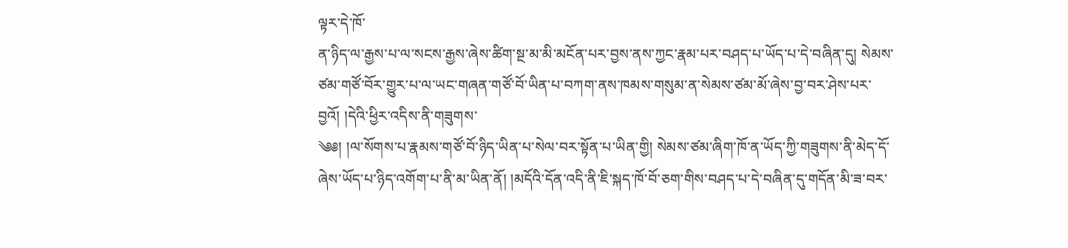ལྟར་དེ་ཁོ་
ན་ཉིད་ལ་རྒྱས་པ་ལ་སངས་རྒྱས་ཞེས་ཚིག་སྔ་མ་མི་མངོན་པར་བྱས་ནས་ཀྱང་རྣམ་པར་བཤད་པ་ཡོད་པ་དེ་བཞིན་དུ། སེམས་ཙམ་གཙོ་བོར་གྱུར་པ་ལ་ཡང་གཞན་གཙོ་བོ་ཡིན་པ་བཀག་ནས་ཁམས་གསུམ་ན་སེམས་ཙམ་མོ་ཞེས་བྱ་བར་ཤེས་པར་བྱའོ། །དེའི་ཕྱིར་འདིས་ནི་གཟུགས་
༄༅། །ལ་སོགས་པ་རྣམས་གཙོ་བོ་ཉིད་ཡིན་པ་སེལ་བར་སྟོན་པ་ཡིན་གྱི། སེམས་ཙམ་ཞིག་ཁོ་ན་ཡོད་ཀྱི་གཟུགས་ནི་མེད་དོ་ཞེས་ཡོད་པ་ཉིད་འགོག་པ་ནི་མ་ཡིན་ནོ། །མདོའི་དོན་འདི་ནི་ཇི་སྐད་ཁོ་བོ་ཅག་གིས་བཤད་པ་དེ་བཞིན་དུ་གདོན་མི་ཟ་བར་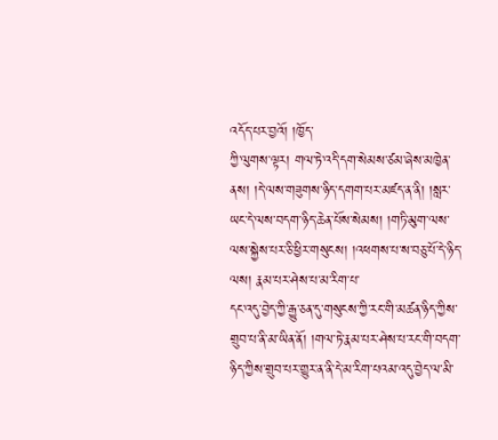འདོད་པར་བྱའོ། །ཁྱོད་
ཀྱི་ལུགས་ལྟར། གལ་ཏེ་འདི་དག་སེམས་ཙམ་ཞེས་མཁྱེན་ནས། །དེ་ལས་གཟུགས་ཉིད་དགག་པར་མཛད་ན་ནི། །སླར་ཡང་དེ་ལས་བདག་ཉིད་ཆེན་པོས་སེམས། །གཏི་མུག་ལས་ལས་སྐྱེས་པར་ཅི་ཕྱིར་གསུངས། །འཕགས་པ་ས་བཅུ་པོ་དེ་ཉིད་ལས། རྣམ་པར་ཤེས་པ་མ་རིག་པ་
དང་འདུ་བྱེད་ཀྱི་རྒྱུ་ཅན་དུ་གསུངས་ཀྱི་རང་གི་མཚན་ཉིད་ཀྱིས་གྲུབ་པ་ནི་མ་ཡིན་ནོ། །གལ་ཏེ་རྣམ་པར་ཤེས་པ་རང་གི་བདག་ཉིད་ཀྱིས་གྲུབ་པར་གྱུར་ན་ནི་དེ་མ་རིག་པའམ་འདུ་བྱེད་ལ་མི་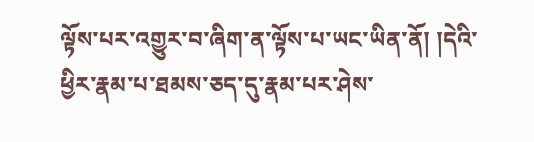ལྟོས་པར་འགྱུར་བ་ཞིག་ན་ལྟོས་པ་ཡང་ཡིན་ནོ། །དེའི་ཕྱིར་རྣམ་པ་ཐམས་ཅད་དུ་རྣམ་པར་ཤེས་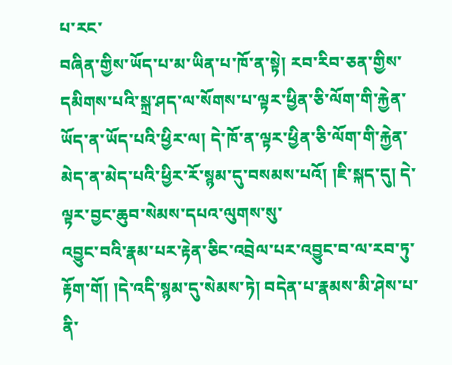པ་རང་
བཞིན་གྱིས་ཡོད་པ་མ་ཡིན་པ་ཁོ་ན་སྟེ། རབ་རིབ་ཅན་གྱིས་དམིགས་པའི་སྐྲ་ཤད་ལ་སོགས་པ་ལྟར་ཕྱིན་ཅི་ལོག་གི་རྐྱེན་ཡོད་ན་ཡོད་པའི་ཕྱིར་ལ། དེ་ཁོ་ན་ལྟར་ཕྱིན་ཅི་ལོག་གི་རྐྱེན་མེད་ན་མེད་པའི་ཕྱིར་རོ་སྙམ་དུ་བསམས་པའོ། །ཇི་སྐད་དུ། དེ་ལྟར་བྱང་ཆུབ་སེམས་དཔའ་ལུགས་སུ་
འབྱུང་བའི་རྣམ་པར་རྟེན་ཅིང་འབྲེལ་པར་འབྱུང་བ་ལ་རབ་ཏུ་རྟོག་གོ། །དེ་འདི་སྙམ་དུ་སེམས་ཏེ། བདེན་པ་རྣམས་མི་ཤེས་པ་ནི་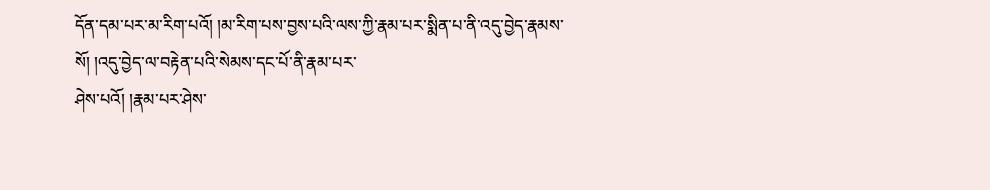དོན་དམ་པར་མ་རིག་པའོ། །མ་རིག་པས་བྱས་པའི་ལས་ཀྱི་རྣམ་པར་སྨིན་པ་ནི་འདུ་བྱེད་རྣམས་སོ། །འདུ་བྱེད་ལ་བརྟེན་པའི་སེམས་དང་པོ་ནི་རྣམ་པར་
ཤེས་པའོ། །རྣམ་པར་ཤེས་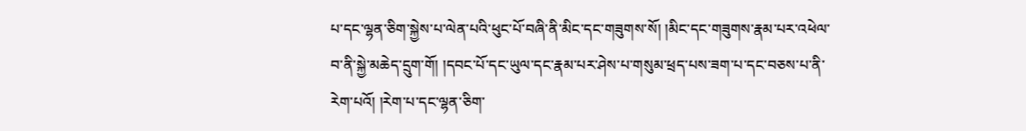པ་དང་ལྷན་ཅིག་སྐྱེས་པ་ལེན་པའི་ཕུང་པོ་བཞི་ནི་མིང་དང་གཟུགས་སོ། །མིང་དང་གཟུགས་རྣམ་པར་འཕེལ་བ་ནི་སྐྱེ་མཆེད་དྲུག་གོ། །དབང་པོ་དང་ཡུལ་དང་རྣམ་པར་ཤེས་པ་གསུམ་ཕྲད་པས་ཟག་པ་དང་བཅས་པ་ནི་རེག་པའོ། །རེག་པ་དང་ལྷན་ཅིག་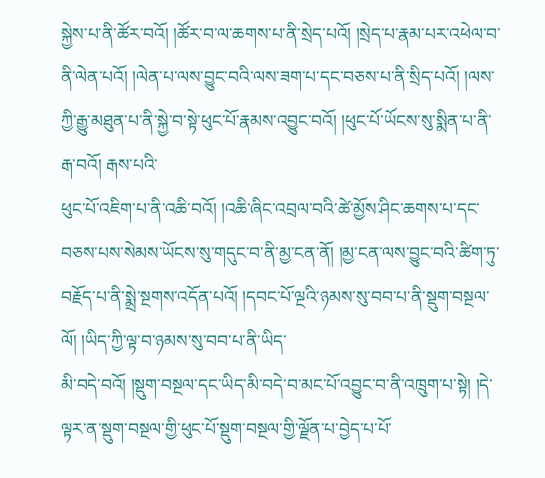སྐྱེས་པ་ནི་ཚོར་བའོ། །ཚོར་བ་ལ་ཆགས་པ་ནི་སྲེད་པའོ། །སྲེད་པ་རྣམ་པར་འཕེལ་བ་ནི་ལེན་པའོ། །ལེན་པ་ལས་བྱུང་བའི་ལས་ཟག་པ་དང་བཅས་པ་ནི་སྲིད་པའོ། །ལས་ཀྱི་རྒྱུ་མཐུན་པ་ནི་སྐྱེ་བ་སྟེ་ཕུང་པོ་རྣམས་འབྱུང་བའོ། །ཕུང་པོ་ཡོངས་སུ་སྨིན་པ་ནི་རྒ་བའོ། རྒས་པའི་
ཕུང་པོ་འཇིག་པ་ནི་འཆི་བའོ། །འཆི་ཞིང་འབྲལ་བའི་ཚེ་མྱོས་ཤིང་ཆགས་པ་དང་བཅས་པས་སེམས་ཡོངས་སུ་གདུང་བ་ནི་མྱ་ངན་ནོ། །མྱ་ངན་ལས་བྱུང་བའི་ཚིག་ཏུ་བརྗོད་པ་ནི་སྨྲེ་སྔགས་འདོན་པའོ། །དབང་པོ་ལྔའི་ཉམས་སུ་བབ་པ་ནི་སྡུག་བསྔལ་ལོ། །ཡིད་ཀྱི་ལྟ་བ་ཉམས་སུ་བབ་པ་ནི་ཡིད་
མི་བདེ་བའོ། །སྡུག་བསྔལ་དང་ཡིད་མི་བདེ་བ་མང་པོ་འབྱུང་བ་ནི་འཁྲུག་པ་སྟེ། །དེ་ལྟར་ན་སྡུག་བསྔལ་གྱི་ཕུང་པོ་སྡུག་བསྔལ་གྱི་ལྗོན་པ་བྱེད་པ་པོ་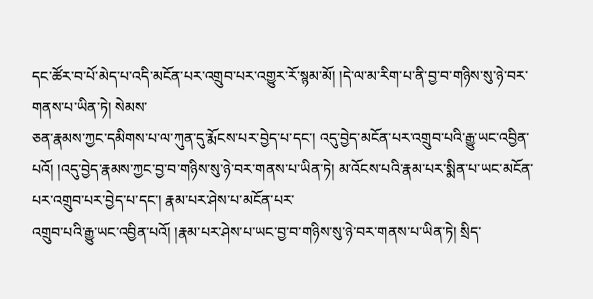དང་ཚོར་བ་པོ་མེད་པ་འདི་མངོན་པར་འགྲུབ་པར་འགྱུར་རོ་སྙམ་མོ། །དེ་ལ་མ་རིག་པ་ནི་བྱ་བ་གཉིས་སུ་ཉེ་བར་གནས་པ་ཡིན་ཏེ། སེམས་
ཅན་རྣམས་ཀྱང་དམིགས་པ་ལ་ཀུན་དུ་རྨོངས་པར་བྱེད་པ་དང་། འདུ་བྱེད་མངོན་པར་འགྲུབ་པའི་རྒྱུ་ཡང་འབྱིན་པའོ། །འདུ་བྱེད་རྣམས་ཀྱང་བྱ་བ་གཉིས་སུ་ཉེ་བར་གནས་པ་ཡིན་ཏེ། མ་འོངས་པའི་རྣམ་པར་སྨིན་པ་ཡང་མངོན་པར་འགྲུབ་པར་བྱེད་པ་དང་། རྣམ་པར་ཤེས་པ་མངོན་པར་
འགྲུབ་པའི་རྒྱུ་ཡང་འབྱིན་པའོ། །རྣམ་པར་ཤེས་པ་ཡང་བྱ་བ་གཉིས་སུ་ཉེ་བར་གནས་པ་ཡིན་ཏེ། སྲིད་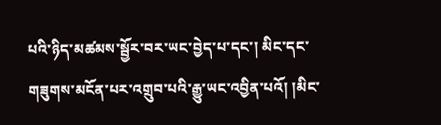པའི་ཉིད་མཚམས་སྦྱོར་བར་ཡང་བྱེད་པ་དང་། མིང་དང་གཟུགས་མངོན་པར་འགྲུབ་པའི་རྒྱུ་ཡང་འབྱིན་པའོ། །མིང་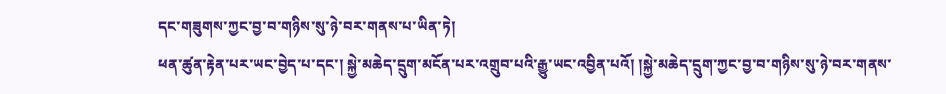དང་གཟུགས་ཀྱང་བྱ་བ་གཉིས་སུ་ཉེ་བར་གནས་པ་ཡིན་ཏེ།
ཕན་ཚུན་རྟེན་པར་ཡང་བྱེད་པ་དང་། སྐྱེ་མཆེད་དྲུག་མངོན་པར་འགྲུབ་པའི་རྒྱུ་ཡང་འབྱིན་པའོ། །སྐྱེ་མཆེད་དྲུག་ཀྱང་བྱ་བ་གཉིས་སུ་ཉེ་བར་གནས་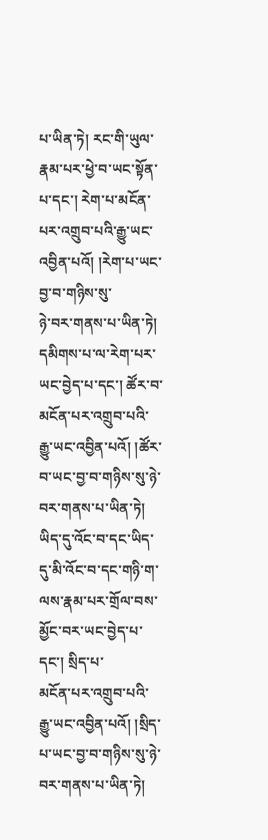པ་ཡིན་ཏེ། རང་གི་ཡུལ་རྣམ་པར་ཕྱེ་བ་ཡང་སྟོན་པ་དང་། རེག་པ་མངོན་པར་འགྲུབ་པའི་རྒྱུ་ཡང་འབྱིན་པའོ། །རེག་པ་ཡང་བྱ་བ་གཉིས་སུ་
ཉེ་བར་གནས་པ་ཡིན་ཏེ། དམིགས་པ་ལ་རེག་པར་ཡང་བྱེད་པ་དང་། ཚོར་བ་མངོན་པར་འགྲུབ་པའི་རྒྱུ་ཡང་འབྱིན་པའོ། །ཚོར་བ་ཡང་བྱ་བ་གཉིས་སུ་ཉེ་བར་གནས་པ་ཡིན་ཏེ། ཡིད་དུ་འོང་བ་དང་ཡིད་དུ་མི་འོང་བ་དང་གཉི་ག་ལས་རྣམ་པར་གྲོལ་བས་མྱོང་བར་ཡང་བྱེད་པ་དང་། སྲིད་པ་
མངོན་པར་འགྲུབ་པའི་རྒྱུ་ཡང་འབྱིན་པའོ། །སྲིད་པ་ཡང་བྱ་བ་གཉིས་སུ་ཉེ་བར་གནས་པ་ཡིན་ཏེ།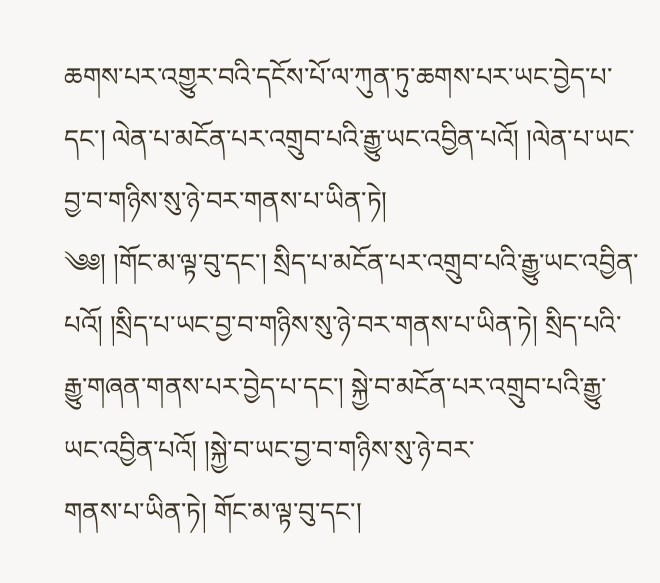ཆགས་པར་འགྱུར་བའི་དངོས་པོ་ལ་ཀུན་ཏུ་ཆགས་པར་ཡང་བྱེད་པ་དང་། ལེན་པ་མངོན་པར་འགྲུབ་པའི་རྒྱུ་ཡང་འབྱིན་པའོ། །ལེན་པ་ཡང་བྱ་བ་གཉིས་སུ་ཉེ་བར་གནས་པ་ཡིན་ཏེ།
༄༅། །གོང་མ་ལྟ་བུ་དང་། སྲིད་པ་མངོན་པར་འགྲུབ་པའི་རྒྱུ་ཡང་འབྱིན་པའོ། །སྲིད་པ་ཡང་བྱ་བ་གཉིས་སུ་ཉེ་བར་གནས་པ་ཡིན་ཏེ། སྲིད་པའི་རྒྱུ་གཞན་གནས་པར་བྱེད་པ་དང་། སྐྱེ་བ་མངོན་པར་འགྲུབ་པའི་རྒྱུ་ཡང་འབྱིན་པའོ། །སྐྱེ་བ་ཡང་བྱ་བ་གཉིས་སུ་ཉེ་བར་
གནས་པ་ཡིན་ཏེ། གོང་མ་ལྟ་བུ་དང་།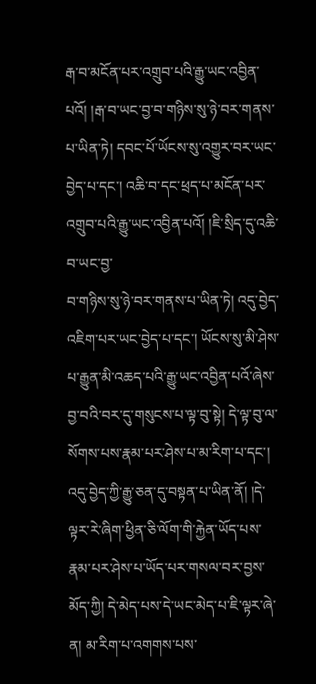རྒ་བ་མངོན་པར་འགྲུབ་པའི་རྒྱུ་ཡང་འབྱིན་པའོ། །རྒ་བ་ཡང་བྱ་བ་གཉིས་སུ་ཉེ་བར་གནས་པ་ཡིན་ཏེ། དབང་པོ་ཡོངས་སུ་འགྱུར་བར་ཡང་བྱེད་པ་དང་། འཆི་བ་དང་ཕྲད་པ་མངོན་པར་འགྲུབ་པའི་རྒྱུ་ཡང་འབྱིན་པའོ། །ཇི་སྲིད་དུ་འཆི་བ་ཡང་བྱ་
བ་གཉིས་སུ་ཉེ་བར་གནས་པ་ཡིན་ཏེ། འདུ་བྱེད་འཇིག་པར་ཡང་བྱེད་པ་དང་། ཡོངས་སུ་མི་ཤེས་པ་རྒྱུན་མི་འཆད་པའི་རྒྱུ་ཡང་འབྱིན་པའོ་ཞེས་བྱ་བའི་བར་དུ་གསུངས་པ་ལྟ་བུ་སྟེ། དེ་ལྟ་བུ་ལ་སོགས་པས་རྣམ་པར་ཤེས་པ་མ་རིག་པ་དང་། འདུ་བྱེད་ཀྱི་རྒྱུ་ཅན་དུ་བསྟན་པ་ཡིན་ནོ། །དེ་
ལྟར་རེ་ཞིག་ཕྱིན་ཅི་ལོག་གི་རྐྱེན་ཡོད་པས་རྣམ་པར་ཤེས་པ་ཡོད་པར་གསལ་བར་བྱས་མོད་ཀྱི། དེ་མེད་པས་དེ་ཡང་མེད་པ་ཇི་ལྟར་ཞེ་ན། མ་རིག་པ་འགགས་པས་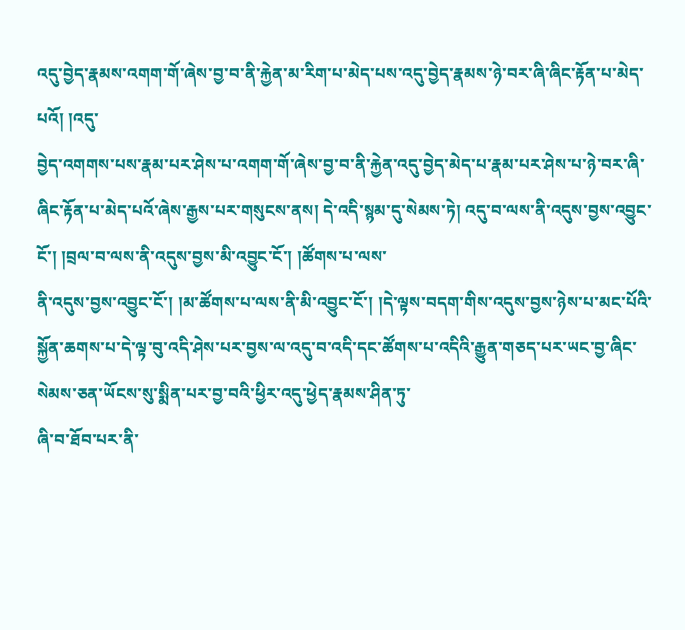འདུ་བྱེད་རྣམས་འགག་གོ་ཞེས་བྱ་བ་ནི་རྐྱེན་མ་རིག་པ་མེད་པས་འདུ་བྱེད་རྣམས་ཉེ་བར་ཞི་ཞིང་རྟོན་པ་མེད་པའོ། །འདུ་
བྱེད་འགགས་པས་རྣམ་པར་ཤེས་པ་འགག་གོ་ཞེས་བྱ་བ་ནི་རྐྱེན་འདུ་བྱེད་མེད་པ་རྣམ་པར་ཤེས་པ་ཉེ་བར་ཞི་ཞིང་རྟོན་པ་མེད་པའོ་ཞེས་རྒྱས་པར་གསུངས་ནས། དེ་འདི་སྙམ་དུ་སེམས་ཏེ། འདུ་བ་ལས་ནི་འདུས་བྱས་འབྱུང་ངོ་། །བྲལ་བ་ལས་ནི་འདུས་བྱས་མི་འབྱུང་ངོ་། །ཚོགས་པ་ལས་
ནི་འདུས་བྱས་འབྱུང་ངོ་། །མ་ཚོགས་པ་ལས་ནི་མི་འབྱུང་ངོ་། །དེ་ལྟས་བདག་གིས་འདུས་བྱས་ཉེས་པ་མང་པོའི་སྐྱོན་ཆགས་པ་དེ་ལྟ་བུ་འདི་ཤེས་པར་བྱས་ལ་འདུ་བ་འདི་དང་ཚོགས་པ་འདིའི་རྒྱུན་གཅད་པར་ཡང་བྱ་ཞིང་སེམས་ཅན་ཡོངས་སུ་སྨིན་པར་བྱ་བའི་ཕྱིར་འདུ་ཕྱེད་རྣམས་ཤིན་ཏུ་
ཞི་བ་ཐོབ་པར་ནི་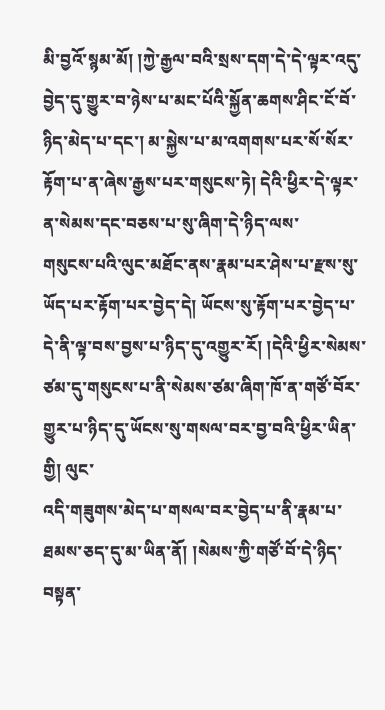མི་བྱའོ་སྙམ་མོ། །ཀྱེ་རྒྱལ་བའི་སྲས་དག་དེ་དེ་ལྟར་འདུ་བྱེད་དུ་གྱུར་བ་ཉེས་པ་མང་པོའི་སྐྱོན་ཆགས་ཤིང་ངོ་བོ་ཉིད་མེད་པ་དང་། མ་སྐྱེས་པ་མ་འགགས་པར་སོ་སོར་རྟོག་པ་ན་ཞེས་རྒྱས་པར་གསུངས་ཏེ། དེའི་ཕྱིར་དེ་ལྟར་ན་སེམས་དང་བཅས་པ་སུ་ཞིག་དེ་ཉིད་ལས་
གསུངས་པའི་ལུང་མཐོང་ནས་རྣམ་པར་ཤེས་པ་རྫས་སུ་ཡོད་པར་རྟོག་པར་བྱེད་དེ། ཡོངས་སུ་རྟོག་པར་བྱེད་པ་དེ་ནི་ལྟ་བས་བྱས་པ་ཉིད་དུ་འགྱུར་རོ། །དེའི་ཕྱིར་སེམས་ཙམ་དུ་གསུངས་པ་ནི་སེམས་ཙམ་ཞིག་ཁོ་ན་གཙོ་བོར་གྱུར་པ་ཉིད་དུ་ཡོངས་སུ་གསལ་བར་བྱ་བའི་ཕྱིར་ཡིན་གྱི། ལུང་
འདི་གཟུགས་མེད་པ་གསལ་བར་བྱེད་པ་ནི་རྣམ་པ་ཐམས་ཅད་དུ་མ་ཡིན་ནོ། །སེམས་ཀྱི་གཙོ་བོ་དེ་ཉིད་བསྟན་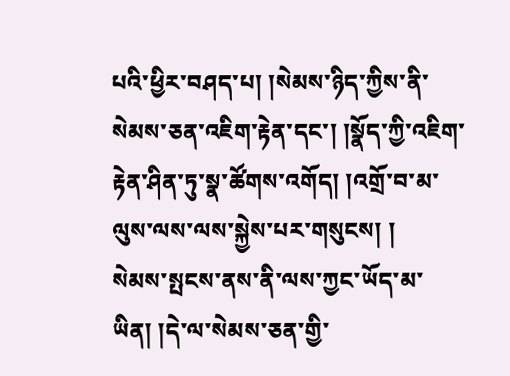པའི་ཕྱིར་བཤད་པ། །སེམས་ཉིད་ཀྱིས་ནི་སེམས་ཅན་འཇིག་རྟེན་དང་། །སྣོད་ཀྱི་འཇིག་རྟེན་ཤིན་ཏུ་སྣ་ཚོགས་འགོད། །འགྲོ་བ་མ་ལུས་ལས་ལས་སྐྱེས་པར་གསུངས། །
སེམས་སྤངས་ནས་ནི་ལས་ཀྱང་ཡོད་མ་ཡིན། །དེ་ལ་སེམས་ཅན་གྱི་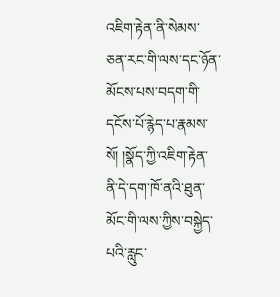འཇིག་རྟེན་ནི་སེམས་ཅན་རང་གི་ལས་དང་ཉོན་མོངས་པས་བདག་གི་དངོས་པོ་རྙེད་པ་རྣམས་སོ། །སྣོད་ཀྱི་འཇིག་རྟེན་ནི་དེ་དག་ཁོ་ནའི་ཐུན་མོང་གི་ལས་ཀྱིས་བསྐྱེད་པའི་རླུང་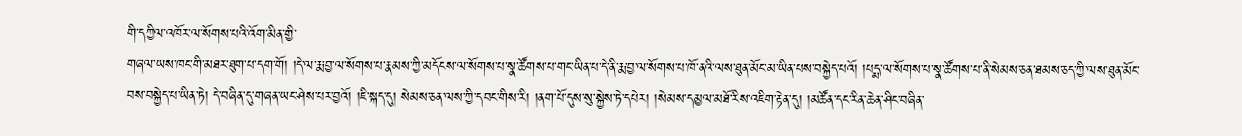གི་དཀྱིལ་འཁོར་ལ་སོགས་པའི་འོག་མིན་གྱི་
གཞལ་ཡས་ཁང་གི་མཐར་ཐུག་པ་དག་གོ། །དེ་ལ་རྨ་བྱ་ལ་སོགས་པ་རྣམས་ཀྱི་མདོངས་ལ་སོགས་པ་སྣ་ཚོགས་པ་གང་ཡིན་པ་དེ་ནི་རྨ་བྱ་ལ་སོགས་པ་ཁོ་ནའི་ལས་ཐུན་མོང་མ་ཡིན་པས་བསྐྱེད་པའོ། །པདྨ་ལ་སོགས་པ་སྣ་ཚོགས་པ་ནི་སེམས་ཅན་ཐམས་ཅད་ཀྱི་ལས་ཐུན་མོང་
བས་བསྐྱེད་པ་ཡིན་ཏེ། དེ་བཞིན་དུ་གཞན་ཡང་ཤེས་པར་བྱའོ། །ཇི་སྐད་དུ། སེམས་ཅན་ལས་ཀྱི་དབང་གིས་རི། །ནག་པོ་དུས་སུ་སྐྱེས་ཏེ་དཔེར། །སེམས་དམྱལ་མཐོ་རིས་འཇིག་རྟེན་དུ། །མཚོན་དང་རིན་ཆེན་ཤིང་བཞིན་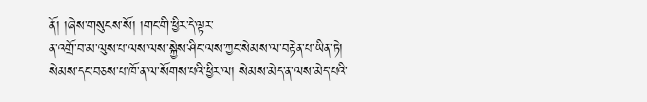ནོ། །ཞེས་གསུངས་སོ། །གང་གི་ཕྱིར་དེ་ལྟར་
ན་འགྲོ་བ་མ་ལུས་པ་ལས་ལས་སྐྱེས་ཤིང་ལས་ཀྱང་སེམས་ལ་བརྟེན་པ་ཡིན་ཏེ། སེམས་དང་བཅས་པ་ཁོ་ན་ལ་སོགས་པའི་ཕྱིར་ལ། སེམས་མེད་ན་ལས་མེད་པའི་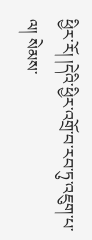ཕྱིར་རོ། །དེའི་ཕྱིར་འགྲོ་བ་རབ་ཏུ་འཇུག་པ་ལ། སེམས་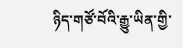ཉིད་གཙོ་བོའི་རྒྱུ་ཡིན་གྱི་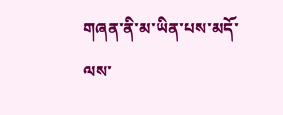གཞན་ནི་མ་ཡིན་པས་མདོ་ལས་